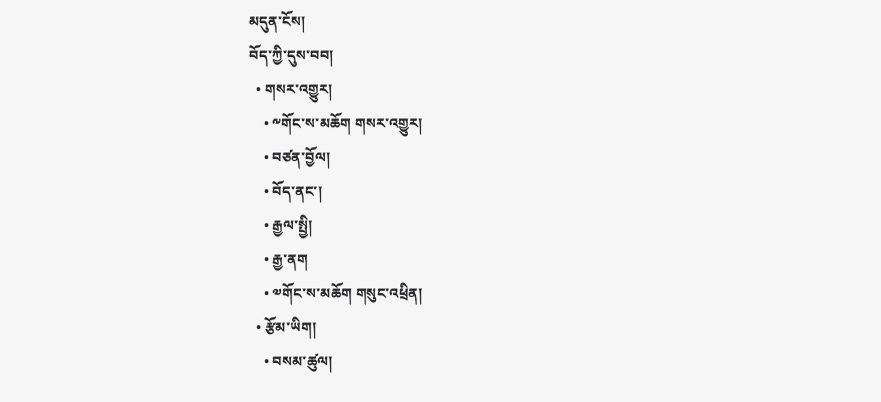མདུན་ངོས།
བོད་ཀྱི་དུས་བབ།
  • གསར་འགྱུར།
    • ༸གོང་ས་མཆོག གསར་འགྱུར།
    • བཙན་བྱོལ།
    • བོད་ནང་།
    • རྒྱལ་སྤྱི།
    • རྒྱ་ནག
    • ༧གོང་ས་མཆོག གསུང་འཕྲིན།
  • རྩོམ་ཡིག།
    • བསམ་ཚུལ།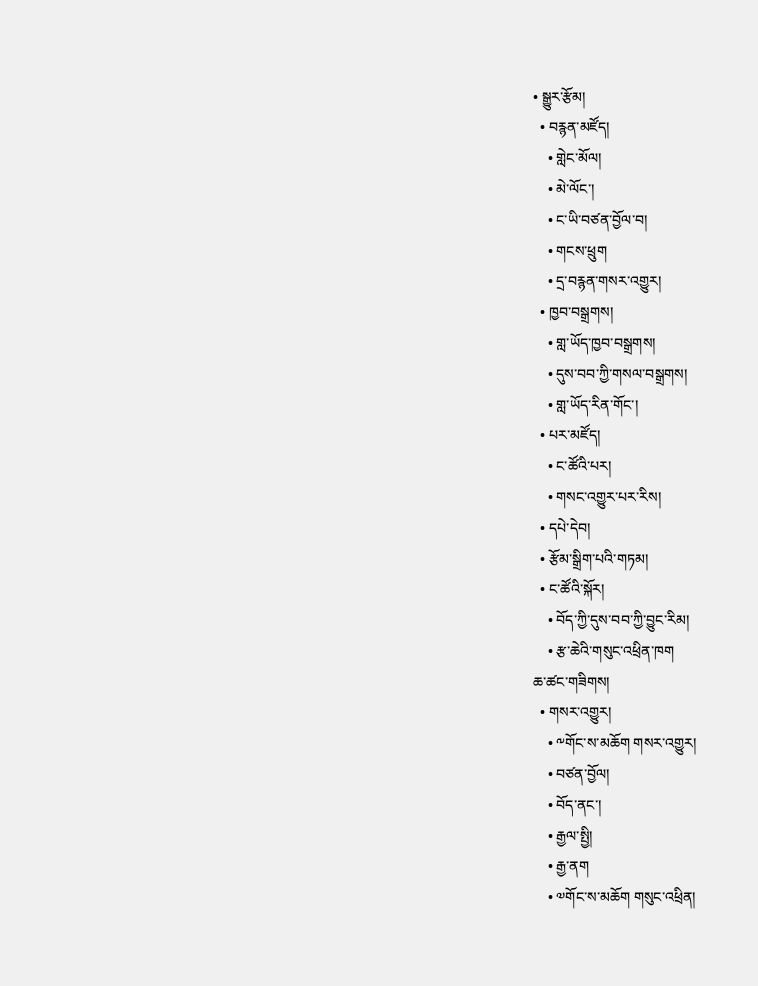• སྒྱུར་རྩོམ།
  • བརྙན་མཛོད།
    • གླེང་མོལ།
    • མེ་ལོང་།
    • ང་ཡི་བཙན་བྱོལ་བ།
    • གངས་ཕྲུག
    • དྲ་བརྙན་གསར་འགྱུར།
  • ཁྱབ་བསྒྲགས།
    • གླ་ཡོད་ཁྱབ་བསྒྲགས།
    • དུས་བབ་ཀྱི་གསལ་བསྒྲགས།
    • གླ་ཡོད་རིན་གོང་།
  • པར་མཛོད།
    • ང་ཚོའི་པར།
    • གསང་འགྱུར་པར་རིས།
  • དཔེ་དེབ།
  • རྩོམ་སྒྲིག་པའི་གཏམ།
  • ང་ཚོའི་སྐོར།
    • བོད་ཀྱི་དུས་བབ་ཀྱི་བྱུང་རིམ།
    • རྩ་ཆེའི་གསུང་འཕྲིན་ཁག
ཆ་ཚང་གཟིགས།
  • གསར་འགྱུར།
    • ༸གོང་ས་མཆོག གསར་འགྱུར།
    • བཙན་བྱོལ།
    • བོད་ནང་།
    • རྒྱལ་སྤྱི།
    • རྒྱ་ནག
    • ༧གོང་ས་མཆོག གསུང་འཕྲིན།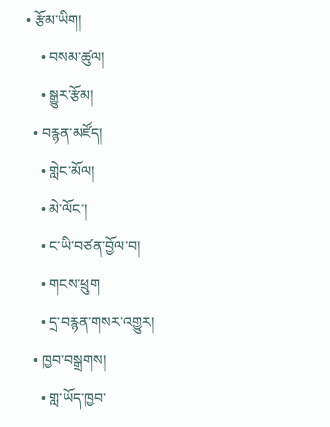• རྩོམ་ཡིག།
    • བསམ་ཚུལ།
    • སྒྱུར་རྩོམ།
  • བརྙན་མཛོད།
    • གླེང་མོལ།
    • མེ་ལོང་།
    • ང་ཡི་བཙན་བྱོལ་བ།
    • གངས་ཕྲུག
    • དྲ་བརྙན་གསར་འགྱུར།
  • ཁྱབ་བསྒྲགས།
    • གླ་ཡོད་ཁྱབ་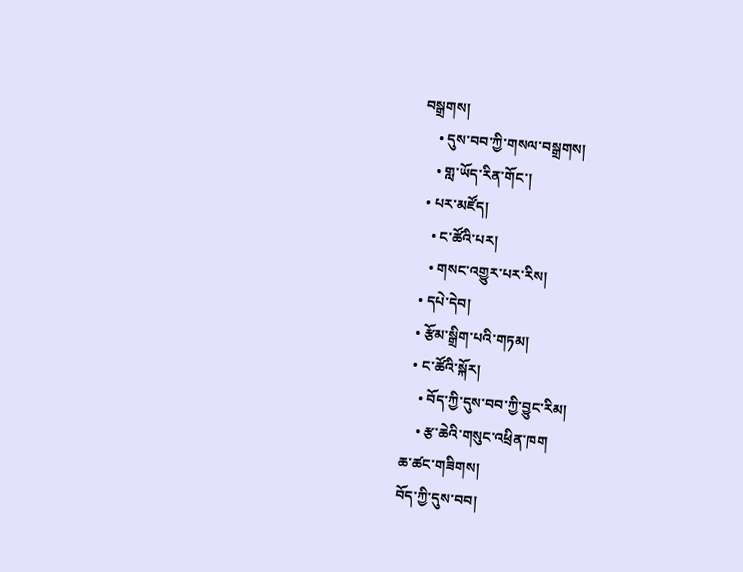བསྒྲགས།
    • དུས་བབ་ཀྱི་གསལ་བསྒྲགས།
    • གླ་ཡོད་རིན་གོང་།
  • པར་མཛོད།
    • ང་ཚོའི་པར།
    • གསང་འགྱུར་པར་རིས།
  • དཔེ་དེབ།
  • རྩོམ་སྒྲིག་པའི་གཏམ།
  • ང་ཚོའི་སྐོར།
    • བོད་ཀྱི་དུས་བབ་ཀྱི་བྱུང་རིམ།
    • རྩ་ཆེའི་གསུང་འཕྲིན་ཁག
ཆ་ཚང་གཟིགས།
བོད་ཀྱི་དུས་བབ།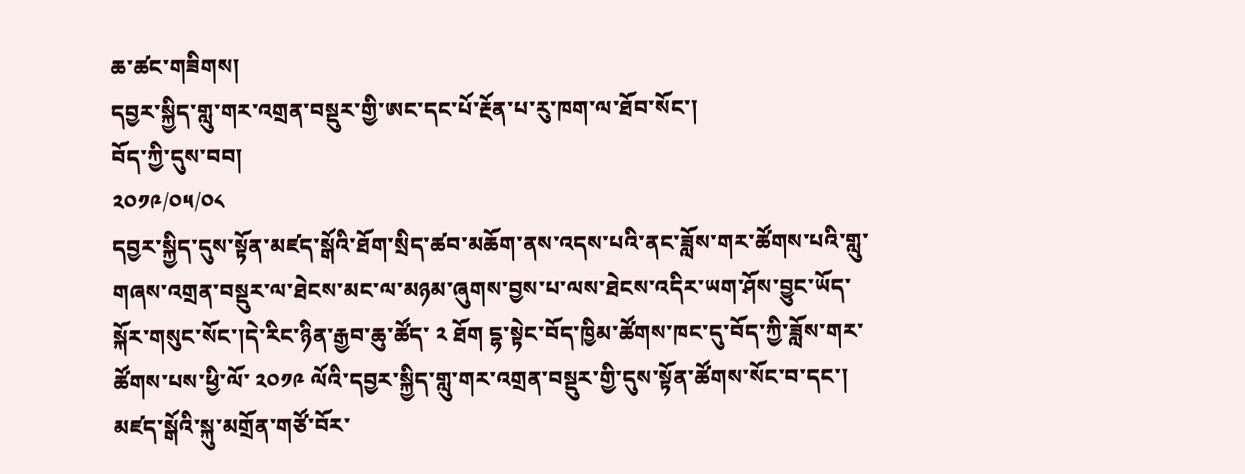ཆ་ཚང་གཟིགས།
དབྱར་སྐྱིད་གླུ་གར་འགྲན་བསྡུར་གྱི་ཨང་དང་པོ་རྔོན་པ་རུ་ཁག་ལ་ཐོབ་སོང་།
བོད་ཀྱི་དུས་བབ།
༢༠༡༩/༠༥/༠༨
དབྱར་སྐྱིད་དུས་སྟོན་མཛད་སྒོའི་ཐོག་སྲིད་ཚབ་མཆོག་ནས་འདས་པའི་ནང་ཟློས་གར་ཚོགས་པའི་གླུ་གཞས་འགྲན་བསྡུར་ལ་ཐེངས་མང་ལ་མཉམ་ཞུགས་བྱས་པ་ལས་ཐེངས་འདིར་ཡག་ཤོས་བྱུང་ཡོད་སྐོར་གསུང་སོང་།དེ་རིང་ཉིན་རྒྱབ་ཆུ་ཚོད་ ༢ ཐོག དྷ་སྟེང་བོད་ཁྱིམ་ཚོགས་ཁང་དུ་བོད་ཀྱི་ཟློས་གར་ཚོགས་པས་ཕྱི་ལོ་ ༢༠༡༩ ལོའི་དབྱར་སྐྱིད་གླུ་གར་འགྲན་བསྡུར་གྱི་དུས་སྟོན་ཚོགས་སོང་བ་དང་། མཛད་སྒོའི་སྐུ་མགྲོན་གཙོ་བོར་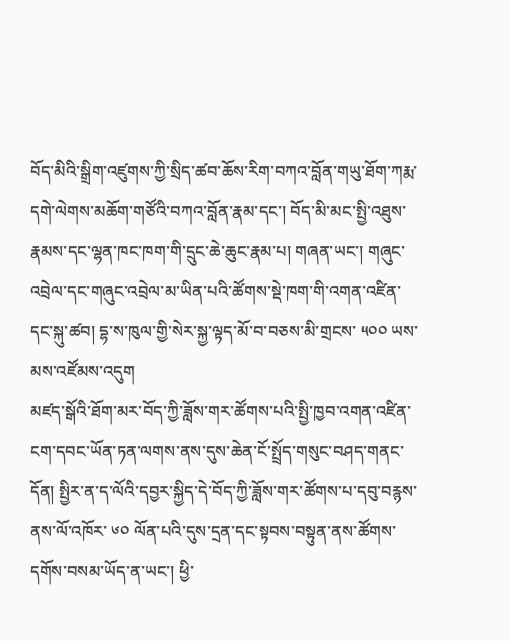བོད་མིའི་སྒྲིག་འཛུགས་ཀྱི་སྲིད་ཚབ་ཆོས་རིག་བཀའ་བློན་གཡུ་ཐོག་ཀརྨ་དགེ་ལེགས་མཆོག་གཙོའི་བཀའ་བློན་རྣམ་དང་། བོད་མི་མང་སྤྱི་འཐུས་རྣམས་དང་ལྷན་ཁང་ཁག་གི་དྲུང་ཆེ་ཆུང་རྣམ་པ། གཞན་ཡང་། གཞུང་འབྲེལ་དང་གཞུང་འབྲེལ་མ་ཡིན་པའི་ཚོགས་སྡེ་ཁག་གི་འགན་འཛིན་དང་སྐུ་ཚབ། དྷ་ས་ཁུལ་གྱི་སེར་སྐྱ་ལྟད་མོ་བ་བཅས་མི་གྲངས་ ༥༠༠ ཡས་མས་འཛོམས་འདུག
མཛད་སྒོའི་ཐོག་མར་བོད་ཀྱི་ཟློས་གར་ཚོགས་པའི་སྤྱི་ཁྱབ་འགན་འཛིན་ངག་དབང་ཡོན་ཏན་ལགས་ནས་དུས་ཆེན་ངོ་སྤྲོད་གསུང་བཤད་གནང་དོན། སྤྱིར་ན་ད་ལོའི་དབྱར་སྐྱིད་དེ་བོད་ཀྱི་ཟློས་གར་ཚོགས་པ་དབུ་བརྙས་ནས་ལོ་འཁོར་ ༦༠ ལོན་པའི་དུས་དྲན་དང་སྟབས་བསྟུན་ནས་ཚོགས་དགོས་བསམ་ཡོད་ན་ཡང་། ཕྱི་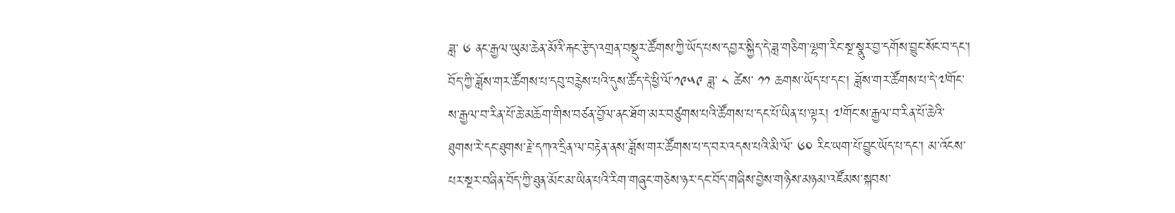ཟླ་ ༦ ནང་རྒྱལ་ཡུམ་ཆེན་མོའི་རྐང་རྩེད་འགྲན་བསྡུར་ཚོགས་ཀྱི་ཡོད་པས་དབྱར་སྐྱིད་དེ་ཟླ་གཅིག་ལྷག་རིང་སྔ་སྣུར་བྱ་དགོས་བྱུང་སོང་བ་དང་། བོད་ཀྱི་ཟློས་གར་ཚོགས་པ་དབུ་བརྙེས་པའི་དུས་ཚོད་དེ་ཕྱི་ལོ་༡༩༥༩ ཟླ་ ༨ ཚེས་ ༡༡ ཆགས་ཡོད་པ་དང་། ཟློས་གར་ཚོགས་པ་དེ་༧གོང་ས་རྒྱལ་བ་རིན་པོ་ཆེ་མཆོག་གིས་བཙན་བྱོལ་ནང་ཐོག་མར་བཙུགས་པའི་ཚོགས་པ་དང་པོ་ཡིན་པ་ལྟར། ༧གོང་ས་རྒྱལ་བ་རིན་པོ་ཆེའི་ཐུགས་རེ་དང་ཐུགས་རྗེ་དཀའ་དྲིན་ལ་བརྟེན་ནས་ཟློས་གར་ཚོགས་པ་ད་བར་འདས་པའི་མི་ལོ་ ༦༠ རིང་ཡག་པོ་བྱུང་ཡོད་པ་དང་། མ་འོངས་པར་སྔར་བཞིན་བོད་ཀྱི་ཐུན་མོང་མ་ཡིན་པའི་རིག་གཞུང་གཅེས་ཉར་དང་བོད་གཞིས་བྱེས་གཉིས་མཉམ་འཛོམས་སྐབས་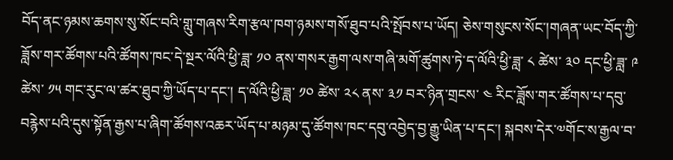བོད་ནང་ཉམས་ཆགས་སུ་སོང་བའི་གླུ་གཞས་རིག་རྩལ་ཁག་ཉམས་གསོ་ཐུབ་པའི་སྤོབས་པ་ཡོད། ཅེས་གསུངས་སོང་།གཞན་ཡང་བོད་ཀྱི་ཟློས་གར་ཚོགས་པའི་ཚོགས་ཁང་དེ་སྔར་ལོའི་ཕྱི་ཟླ་ ༡༠ ནས་གསར་རྒྱག་ལས་གཞི་མགོ་ཚུགས་ཏེ་ད་ལོའི་ཕྱི་ཟླ་ ༨ ཚེས་ ༣༠ དང་ཕྱི་ཟླ་ ༩ ཚེས་ ༡༥ གང་རུང་ལ་ཚར་ཐུབ་ཀྱི་ཡོད་པ་དང་། ད་ལོའི་ཕྱི་ཟླ་ ༡༠ ཚེས་ ༢༨ ནས་ ༣༡ བར་ཉིན་གྲངས་ ༤ རིང་ཟློས་གར་ཚོགས་པ་དབུ་བརྙེས་པའི་དུས་སྟོན་རྒྱས་པ་ཞིག་ཚོགས་འཆར་ཡོད་པ་མཉམ་དུ་ཚོགས་ཁང་དབུ་འབྱེད་བྱ་རྒྱུ་ཡིན་པ་དང་། སྐབས་དེར་༧གོང་ས་རྒྱལ་བ་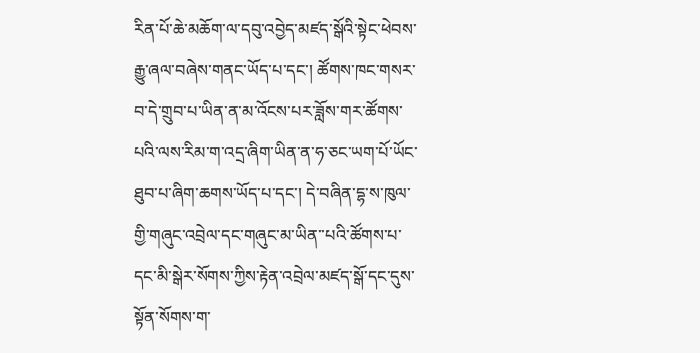རིན་པོ་ཆེ་མཆོག་ལ་དབུ་འབྱེད་མཛད་སྒོའི་སྟེང་ཕེབས་རྒྱུ་ཞལ་བཞེས་གནང་ཡོད་པ་དང་། ཚོགས་ཁང་གསར་བ་དེ་གྲུབ་པ་ཡིན་ན་མ་འོངས་པར་ཟློས་གར་ཚོགས་པའི་ལས་རིམ་ག་འདྲ་ཞིག་ཡིན་ན་ཧ་ཅང་ཡག་པོ་ཡོང་ཐུབ་པ་ཞིག་ཆགས་ཡོད་པ་དང་། དེ་བཞིན་དྷ་ས་ཁུལ་གྱི་གཞུང་འབྲེལ་དང་གཞུང་མ་ཡིན་་པའི་ཚོགས་པ་དང་མི་སྒེར་སོགས་ཀྱིས་རྟེན་འབྲེལ་མཛད་སྒོ་དང་དུས་སྟོན་སོགས་ག་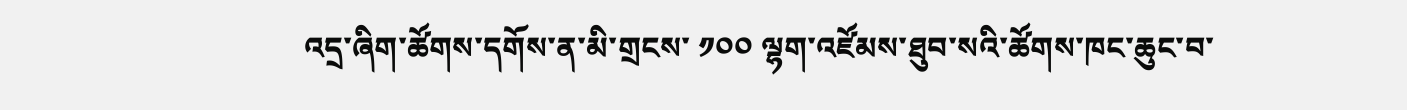འདྲ་ཞིག་ཚོགས་དགོས་ན་མི་གྲངས་ ༡༠༠ ལྷག་འཛོམས་ཐུབ་སའི་ཚོགས་ཁང་ཆུང་བ་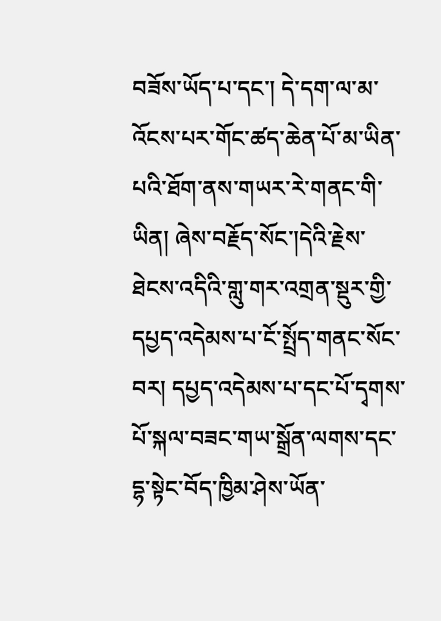བཟོས་ཡོད་པ་དང་། དེ་དག་ལ་མ་འོངས་པར་གོང་ཚད་ཆེན་པོ་མ་ཡིན་པའི་ཐོག་ནས་གཡར་རེ་གནང་གི་ཡིན། ཞེས་བརྗོད་སོང་།དེའི་རྗེས་ཐེངས་འདིའི་གླུ་གར་འགྲན་སྡུར་གྱི་དཔྱད་འདེམས་པ་ངོ་སྤྲོད་གནང་སོང་བར། དཔྱད་འདེམས་པ་དང་པོ་དྭགས་པོ་སྐལ་བཟང་གཡ་སྒྲོན་ལགས་དང་དྷ་སྟེང་བོད་ཁྱིམ་ཤེས་ཡོན་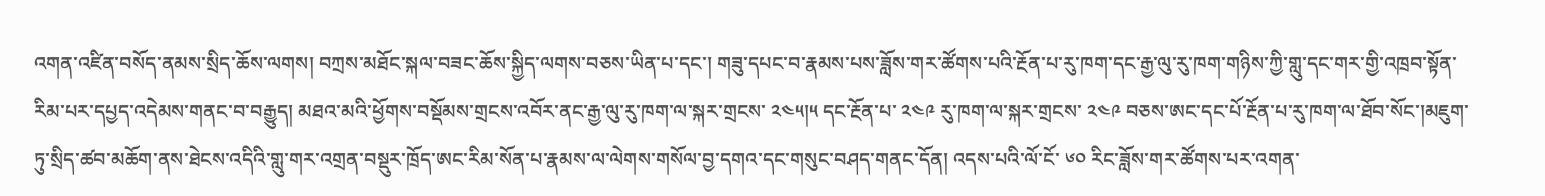འགན་འཛིན་བསོད་ནམས་སྲིད་ཆོས་ལགས། བཀྲས་མཐོང་སྐལ་བཟང་ཆོས་སྐྱིད་ལགས་བཅས་ཡིན་པ་དང་། གཟུ་དཔང་བ་རྣམས་པས་ཟློས་གར་ཚོགས་པའི་རྔོན་པ་རུ་ཁག་དང་རྒྱ་ལུ་རུ་ཁག་གཉིས་ཀྱི་གླུ་དང་གར་གྱི་འཁྲབ་སྟོན་རིམ་པར་དཔྱད་འདེམས་གནང་བ་བརྒྱུད། མཐའ་མའི་ཕྱོགས་བསྡོམས་གྲངས་འབོར་ནང་རྒྱ་ལུ་རུ་ཁག་ལ་སྐར་གྲངས་ ༢༤༥།༥ དང་རྔོན་པ་ ༢༤༩ རུ་ཁག་ལ་སྐར་གྲངས་ ༢༤༩ བཅས་ཨང་དང་པོ་རྔོན་པ་རུ་ཁག་ལ་ཐོབ་སོང་།མཇུག་ཏུ་སྲིད་ཚབ་མཆོག་ནས་ཐེངས་འདིའི་གླུ་གར་འགྲན་བསྡུར་ཁྲོད་ཨང་རིམ་སོན་པ་རྣམས་ལ་ལེགས་གསོལ་བྱ་དགའ་དང་གསུང་བཤད་གནང་དོན། འདས་པའི་ལོ་ངོ་ ༦༠ རིང་ཟློས་གར་ཚོགས་པར་འགན་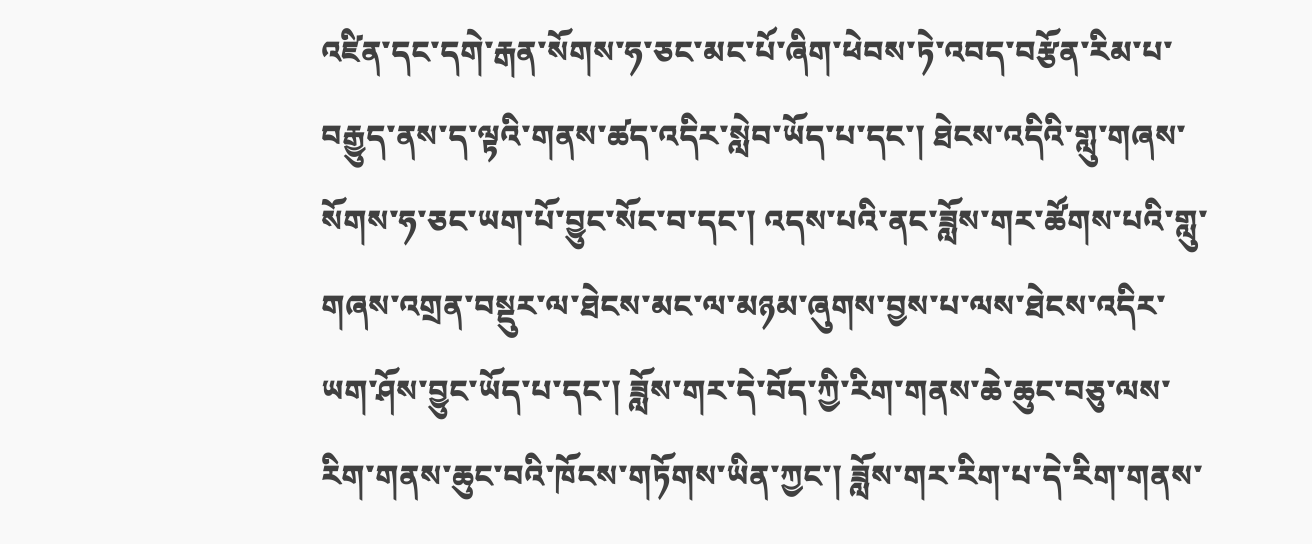འཛིན་དང་དགེ་རྒན་སོགས་ཧ་ཅང་མང་པོ་ཞིག་ཕེབས་ཏེ་འབད་བརྩོན་རིམ་པ་བརྒྱུད་ནས་ད་ལྟའི་གནས་ཚད་འདིར་སླེབ་ཡོད་པ་དང་། ཐེངས་འདིའི་གླུ་གཞས་སོགས་ཧ་ཅང་ཡག་པོ་བྱུང་སོང་བ་དང་། འདས་པའི་ནང་ཟློས་གར་ཚོགས་པའི་གླུ་གཞས་འགྲན་བསྡུར་ལ་ཐེངས་མང་ལ་མཉམ་ཞུགས་བྱས་པ་ལས་ཐེངས་འདིར་ཡག་ཤོས་བྱུང་ཡོད་པ་དང་། ཟློས་གར་དེ་བོད་ཀྱི་རིག་གནས་ཆེ་ཆུང་བཅུ་ལས་རིག་གནས་ཆུང་བའི་ཁོངས་གཏོགས་ཡིན་ཀྱང་། ཟློས་གར་རིག་པ་དེ་རིག་གནས་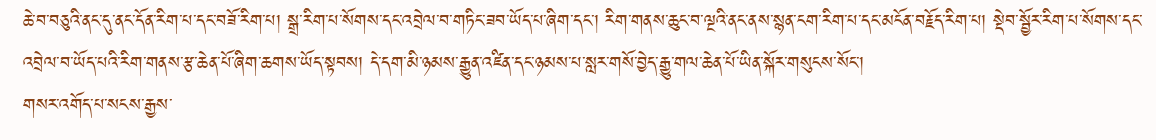ཆེ་བ་བཅུའི་ནང་དུ་ནང་དོན་རིག་པ་དང་བཟོ་རིག་པ། སྒྲ་རིག་པ་སོགས་དང་འབྲེལ་བ་གཏིང་ཟབ་ཡོད་པ་ཞིག་དང་། རིག་གནས་ཆུང་བ་ལྔའི་ནང་ནས་སྙན་ངག་རིག་པ་དང་མངོན་བརྗོད་རིག་པ། སྡེབ་སྦྱོར་རིག་པ་སོགས་དང་འབྲེལ་བ་ཡོད་པའི་རིག་གནས་རྩ་ཆེན་པོ་ཞིག་ཆགས་ཡོད་སྟབས། དེ་དག་མི་ཉམས་རྒྱུན་འཛིན་དང་ཉམས་པ་སླར་གསོ་བྱེད་རྒྱུ་གལ་ཆེན་པོ་ཡིན་སྐོར་གསུངས་སོང་།
གསར་འགོད་པ་སངས་རྒྱས་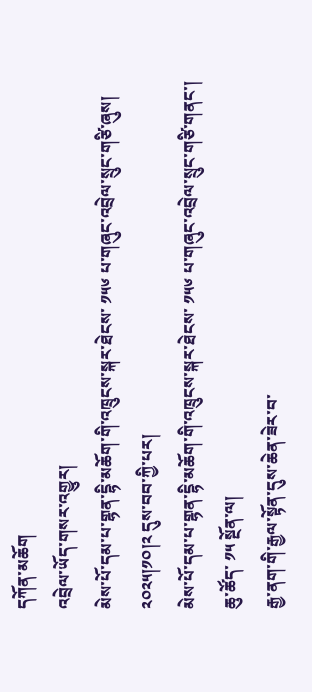དཀོན་མཆོག
འབྲེལ་ཡོད་གསར་འགྱུར།
མེས་པོ་དམ་པ་གྷན་དྷི་མཆོག་གི་འཁྲུངས་སྐར་ཐེངས་ ༡༥༦ པ་གཞུང་འབྲེལ་སྲུང་གཙི་ཞུས། ༢༠༢༥།༡༠།༢ དུས་བབ་ཀྱི་པར།
མེས་པོ་དམ་པ་གྷན་དྷི་མཆོག་གི་འཁྲུངས་སྐར་ཐེངས་ ༡༥༦ པ་གཞུང་འབྲེལ་སྲུང་གཙི་གནང་།
ཆུ་ཚོད་ ༡༥ སྔོན་ལ།
རྒྱ་ནག་གི་རྒྱལ་སྟོན་དུས་ཆེན་ཟེར་བ་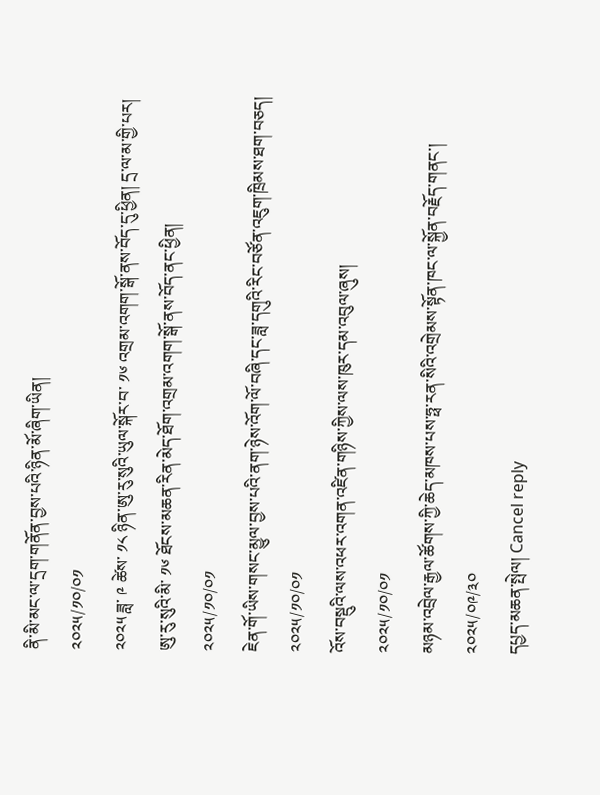ནི་མི་མང་ལ་དྲག་གནོན་བྱས་པའི་ཉིན་མོ་ཞིག་ཡིན།
༢༠༢༥/༡༠/༠༡
༢༠༢༥ ཟླ་ ༩ ཚེས་ ༡༨ ཉིན་ཨུ་རུ་སུའི་ཡུལ་སྐོར་བ་ ༡༦ འགྲམ་འགག་སྒོ་ནས་བོད་དུ་ཕྱིན། དྲ་ལ་མ་གྱི་པར།
ཨུ་རུ་སུའི་མི་ ༡༦ ཐོངས་མཆན་རིན་མེད་ཐོག་འགྲམ་འགག་སྒོ་ནས་བོད་ནང་ཕྱིན།
༢༠༢༥/༡༠/༠༡
ཇེན་གོ་ཡིས་གསང་མྱུལ་བྱས་པའི་ནག་ཉེས་འོག་ལོ་བཞི་དང་ཟླ་དགུའི་རིང་བཙོན་འཇུག་ཁྲིམས་ཐག་བཅད།
༢༠༢༥/༡༠/༠༡
འོས་བསྡུའི་ལས་འཕར་འགན་འཛིན་གཉིས་ཀྱིས་ལས་ཁུར་དམ་འབུལ་ཞུས།
༢༠༢༥/༡༠/༠༡
མཉམ་འབྲེལ་རྒྱལ་ཚོགས་ཀྱི་ཆེད་མཁས་པས་ཧྥ་རན་སིའི་འགྲེམས་སྟོན་ཁང་ལ་སྐྱོན་བརྗོད་གནང་།
༢༠༢༥/༠༩/༣༠
དཔྱད་མཆན་སྤེལ། Cancel reply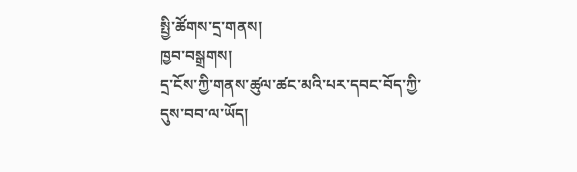སྤྱི་ཚོགས་དྲ་གནས།
ཁྱབ་བསྒྲགས།
དྲ་ངོས་ཀྱི་གནས་ཚུལ་ཚང་མའི་པར་དབང་བོད་ཀྱི་དུས་བབ་ལ་ཡོད།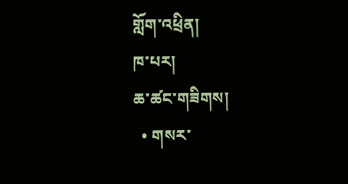གློག་འཕྲིན།
ཁ་པར།
ཆ་ཚང་གཟིགས།
  • གསར་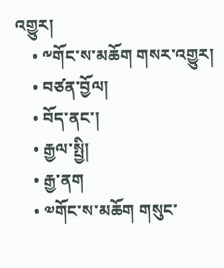འགྱུར།
    • ༸གོང་ས་མཆོག གསར་འགྱུར།
    • བཙན་བྱོལ།
    • བོད་ནང་།
    • རྒྱལ་སྤྱི།
    • རྒྱ་ནག
    • ༧གོང་ས་མཆོག གསུང་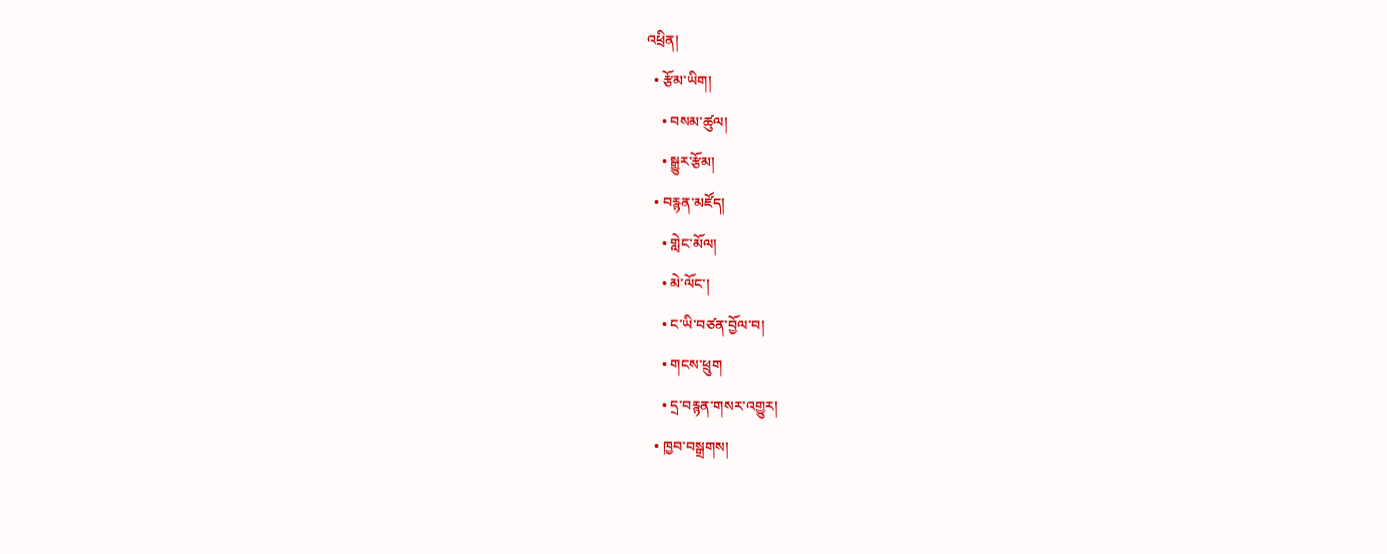འཕྲིན།
  • རྩོམ་ཡིག།
    • བསམ་ཚུལ།
    • སྒྱུར་རྩོམ།
  • བརྙན་མཛོད།
    • གླེང་མོལ།
    • མེ་ལོང་།
    • ང་ཡི་བཙན་བྱོལ་བ།
    • གངས་ཕྲུག
    • དྲ་བརྙན་གསར་འགྱུར།
  • ཁྱབ་བསྒྲགས།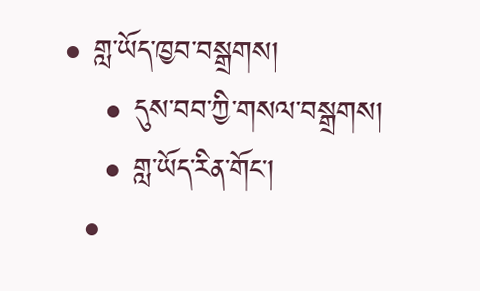• གླ་ཡོད་ཁྱབ་བསྒྲགས།
    • དུས་བབ་ཀྱི་གསལ་བསྒྲགས།
    • གླ་ཡོད་རིན་གོང་།
  •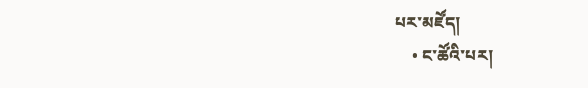པར་མཛོད།
    • ང་ཚོའི་པར།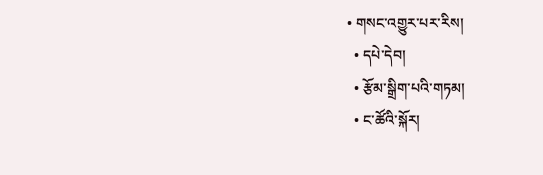• གསང་འགྱུར་པར་རིས།
  • དཔེ་དེབ།
  • རྩོམ་སྒྲིག་པའི་གཏམ།
  • ང་ཚོའི་སྐོར།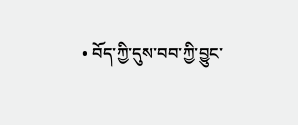• བོད་ཀྱི་དུས་བབ་ཀྱི་བྱུང་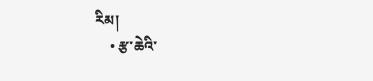རིམ།
    • རྩ་ཆེའི་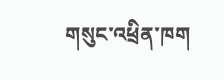གསུང་འཕྲིན་ཁག